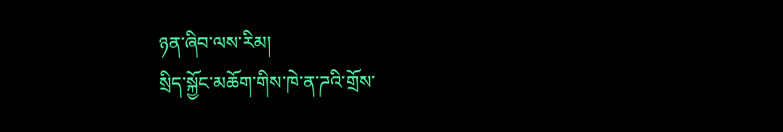ཉན་ཞིབ་ལས་རིམ།
སྲིད་སྐྱོང་མཆོག་གིས་ཁེ་ན་ཌའི་གྲོས་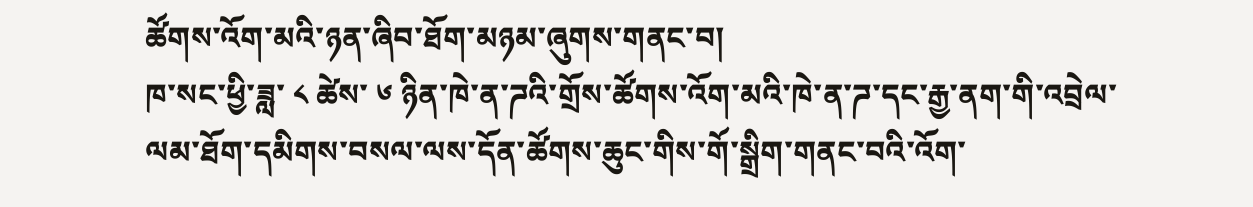ཚོགས་འོག་མའི་ཉན་ཞིབ་ཐོག་མཉམ་ཞུགས་གནང་བ།
ཁ་སང་ཕྱི་ཟླ་ ༨ ཚེས་ ༦ ཉིན་ཁེ་ན་ཌའི་གྲོས་ཚོགས་འོག་མའི་ཁེ་ན་ཌ་དང་རྒྱ་ནག་གི་འབྲེལ་ལམ་ཐོག་དམིགས་བསལ་ལས་དོན་ཚོགས་ཆུང་གིས་གོ་སྒྲིག་གནང་བའི་འོག་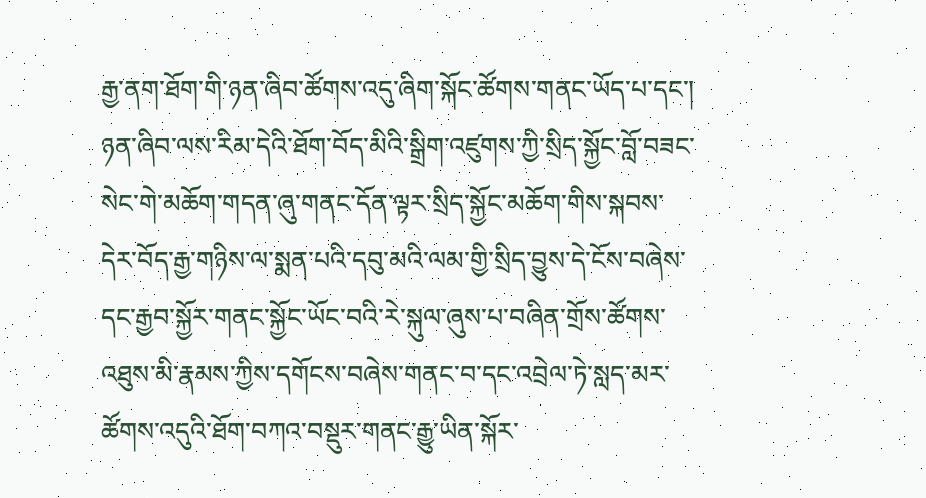རྒྱ་ནག་ཐོག་གི་ཉན་ཞིབ་ཚོགས་འདུ་ཞིག་སྐོང་ཚོགས་གནང་ཡོད་པ་དང་། ཉན་ཞིབ་ལས་རིམ་དེའི་ཐོག་བོད་མིའི་སྒྲིག་འཛུགས་ཀྱི་སྲིད་སྐྱོང་བློ་བཟང་སེང་གེ་མཆོག་གདན་ཞུ་གནང་དོན་ལྟར་སྲིད་སྐྱོང་མཆོག་གིས་སྐབས་དེར་བོད་རྒྱ་གཉིས་ལ་སྨན་པའི་དབུ་མའི་ལམ་གྱི་སྲིད་བྱུས་དེ་ངོས་བཞེས་དང་རྒྱབ་སྐྱོར་གནང་སྐྱོང་ཡོང་བའི་རེ་སྐུལ་ཞུས་པ་བཞིན་གྲོས་ཚོགས་འཐུས་མི་རྣམས་ཀྱིས་དགོངས་བཞེས་གནང་བ་དང་འབྲེལ་ཏེ་སླད་མར་ཚོགས་འདུའི་ཐོག་བཀའ་བསྡུར་གནང་རྒྱུ་ཡིན་སྐོར་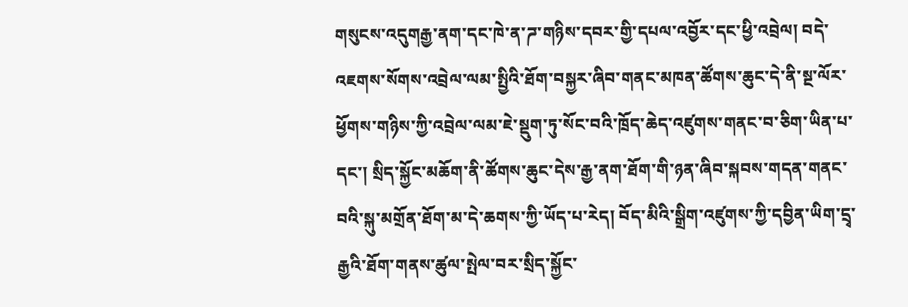གསུངས་འདུགརྒྱ་ནག་དང་ཁེ་ན་ཌ་གཉིས་དབར་གྱི་དཔལ་འབྱོར་དང་ཕྱི་འབྲེལ། བདེ་འཇགས་སོགས་འབྲེལ་ལམ་སྤྱིའི་ཐོག་བསྐྱར་ཞིབ་གནང་མཁན་ཚོགས་ཆུང་དེ་ནི་སྔ་ལོར་ཕྱོགས་གཉིས་ཀྱི་འབྲེལ་ལམ་ཇེ་སྡུག་ཏུ་སོང་བའི་ཁྲོད་ཆེད་འཛུགས་གནང་བ་ཅིག་ཡིན་པ་དང་། སྲིད་སྐྱོང་མཆོག་ནི་ཚོགས་ཆུང་དེས་རྒྱ་ནག་ཐོག་གི་ཉན་ཞིབ་སྐབས་གདན་གནང་བའི་སྐུ་མགྲོན་ཐོག་མ་དེ་ཆགས་ཀྱི་ཡོད་པ་རེད། བོད་མིའི་སྒྲིག་འཛུགས་ཀྱི་དབྱིན་ཡིག་དྲྭ་རྒྱའི་ཐོག་གནས་ཚུལ་སྤེལ་བར་སྲིད་སྐྱོང་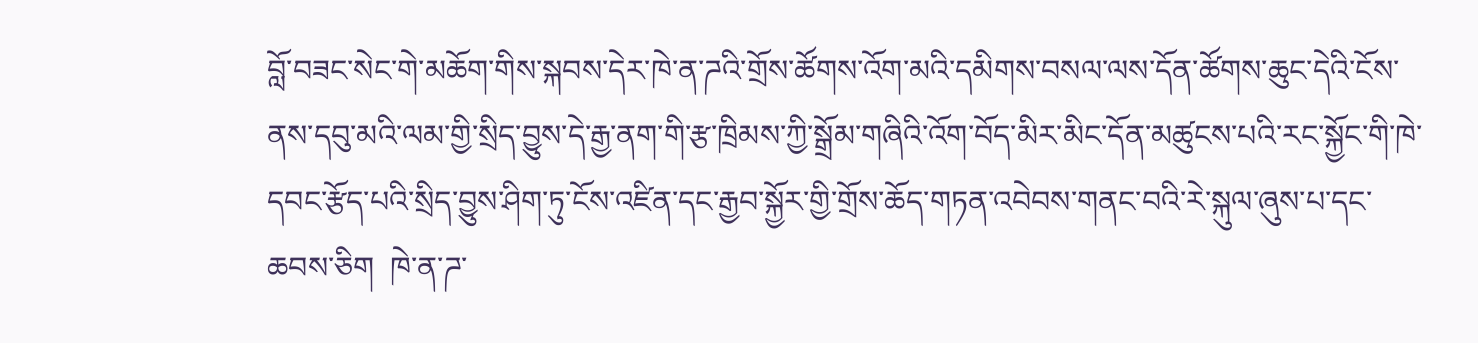བློ་བཟང་སེང་གེ་མཆོག་གིས་སྐབས་དེར་ཁེ་ན་ཌའི་གྲོས་ཚོགས་འོག་མའི་དམིགས་བསལ་ལས་དོན་ཚོགས་ཆུང་དེའི་ངོས་ནས་དབུ་མའི་ལམ་གྱི་སྲིད་བྱུས་དེ་རྒྱ་ནག་གི་རྩ་ཁྲིམས་ཀྱི་སྒྲོམ་གཞིའི་འོག་བོད་མིར་མིང་དོན་མཚུངས་པའི་རང་སྐྱོང་གི་ཁེ་དབང་རྩོད་པའི་སྲིད་བྱུས་ཤིག་ཏུ་ངོས་འཛིན་དང་རྒྱབ་སྐྱོར་གྱི་གྲོས་ཆོད་གཏན་འབེབས་གནང་བའི་རེ་སྐུལ་ཞུས་པ་དང་ཆབས་ཅིག  ཁེ་ན་ཌ་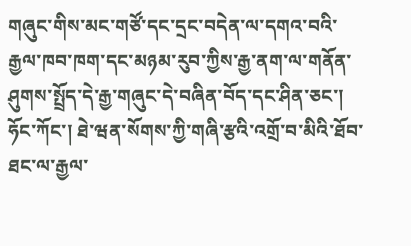གཞུང་གིས་མང་གཙོ་དང་དྲང་བདེན་ལ་དགའ་བའི་རྒྱལ་ཁབ་ཁག་དང་མཉམ་རུབ་ཀྱིས་རྒྱ་ནག་ལ་གནོན་ཤུགས་སྤྲོད་དེ་རྒྱ་གཞུང་དེ་བཞིན་བོད་དང་ཤིན་ཅང་། ཧོང་ཀོང་། ཐེ་ཝན་སོགས་ཀྱི་གཞི་རྩའི་འགྲོ་བ་མིའི་ཐོབ་ཐང་ལ་རྒྱལ་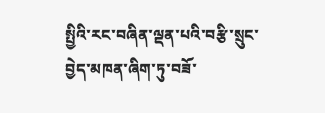སྤྱིའི་རང་བཞིན་ལྡན་པའི་བརྩི་སྲུང་བྱེད་མཁན་ཞིག་ཏུ་བཟོ་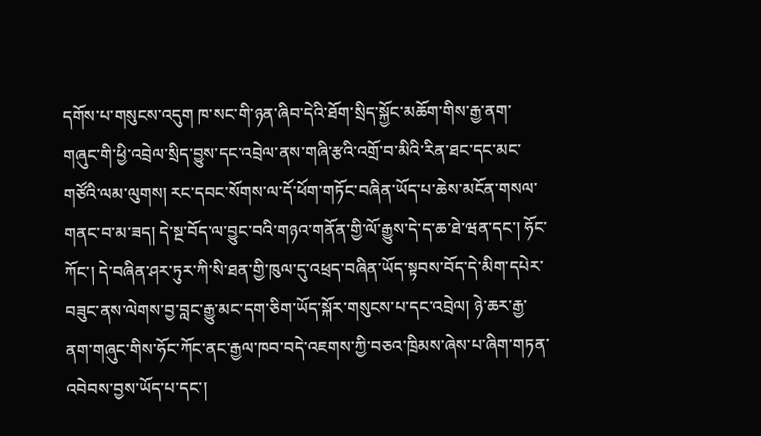དགོས་པ་གསུངས་འདུག ཁ་སང་གི་ཉན་ཞིབ་དེའི་ཐོག་སྲིད་སྐྱོང་མཆོག་གིས་རྒྱ་ནག་གཞུང་གི་ཕྱི་འབྲེལ་སྲིད་བྱུས་དང་འབྲེལ་ནས་གཞི་རྩའི་འགྲོ་བ་མིའི་རིན་ཐང་དང་མང་གཙོའི་ལམ་ལུགས། རང་དབང་སོགས་ལ་དོ་ཕོག་གཏོང་བཞིན་ཡོད་པ་ཆེས་མངོན་གསལ་གནང་བ་མ་ཟད། དེ་སྔ་བོད་ལ་བྱུང་བའི་གཉའ་གནོན་གྱི་ལོ་རྒྱུས་དེ་ད་ཆ་ཐེ་ཝན་དང་། ཧོང་ཀོང་། དེ་བཞིན་ཤར་ཏུར་ཀི་སི་ཐན་གྱི་ཁུལ་དུ་འཕྲད་བཞིན་ཡོད་སྟབས་བོད་དེ་མིག་དཔེར་བཟུང་ནས་ལེགས་བྱ་བླང་རྒྱུ་མང་དག་ཅིག་ཡོད་སྐོར་གསུངས་པ་དང་འབྲེལ། ཉེ་ཆར་རྒྱ་ནག་གཞུང་གིས་ཧོང་ཀོང་ནང་རྒྱལ་ཁབ་བདེ་འཇགས་ཀྱི་བཅའ་ཁྲིམས་ཞེས་པ་ཞིག་གཏན་འབེབས་བྱས་ཡོད་པ་དང་།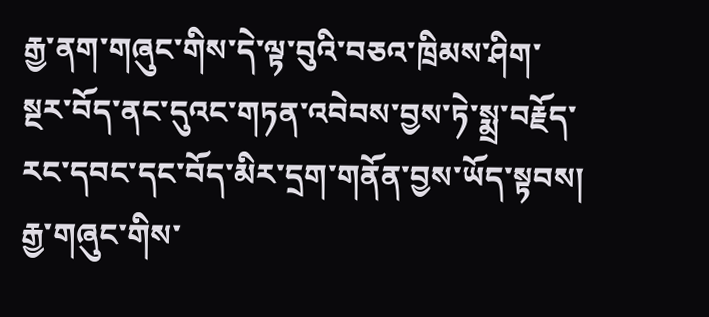རྒྱ་ནག་གཞུང་གིས་དེ་ལྟ་བུའི་བཅའ་ཁྲིམས་ཤིག་སྔར་བོད་ནང་དུའང་གཏན་འབེབས་བྱས་ཏེ་སྨྲ་བརྗོད་རང་དབང་དང་བོད་མིར་དྲག་གནོན་བྱས་ཡོད་སྟབས། རྒྱ་གཞུང་གིས་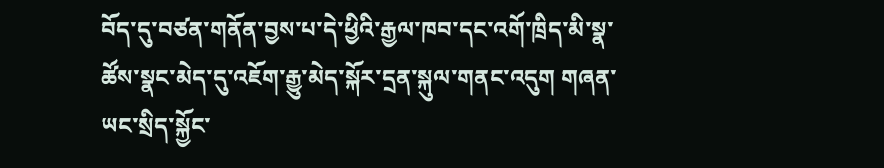བོད་དུ་བཙན་གནོན་བྱས་པ་དེ་ཕྱིའི་རྒྱལ་ཁབ་དང་འགོ་ཁྲིད་མི་སྣ་ཚོས་སྣང་མེད་དུ་འཇོག་རྒྱུ་མེད་སྐོར་དྲན་སྐུལ་གནང་འདུག གཞན་ཡང་སྲིད་སྐྱོང་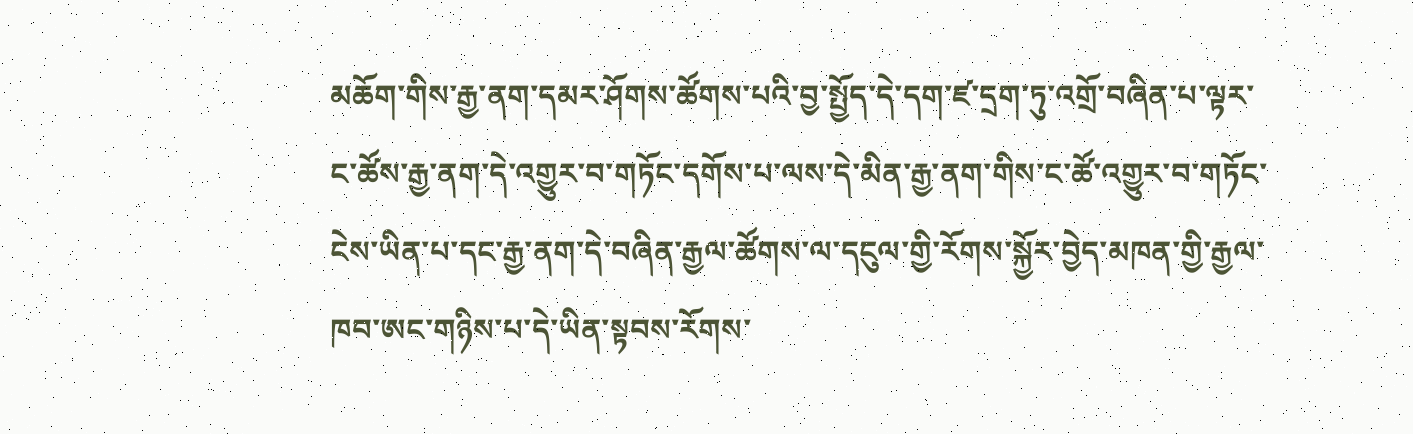མཆོག་གིས་རྒྱ་ནག་དམར་ཤོགས་ཚོགས་པའི་བྱ་སྤྱོད་དེ་དག་ཛ་དྲག་ཏུ་འགྲོ་བཞིན་པ་ལྟར་ང་ཚོས་རྒྱ་ནག་དེ་འགྱུར་བ་གཏོང་དགོས་པ་ལས་དེ་མིན་རྒྱ་ནག་གིས་ང་ཚོ་འགྱུར་བ་གཏོང་ངེས་ཡིན་པ་དང་རྒྱ་ནག་དེ་བཞིན་རྒྱལ་ཚོགས་ལ་དངུལ་གྱི་རོགས་སྐྱོར་བྱེད་མཁན་གྱི་རྒྱལ་ཁབ་ཨང་གཉིས་པ་དེ་ཡིན་སྟབས་རོགས་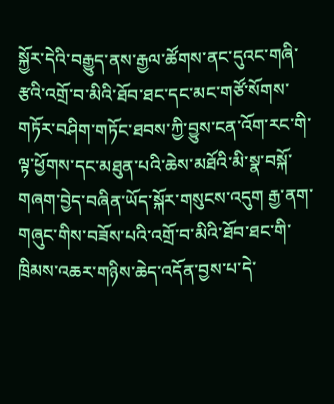སྐྱོར་དེའི་བརྒྱུད་ནས་རྒྱལ་ཚོགས་ནང་དུའང་གཞི་རྩའི་འགྲོ་བ་མིའི་ཐོབ་ཐང་དང་མང་གཙོ་སོགས་གཏོར་བཤིག་གཏོང་ཐབས་ཀྱི་བྱུས་ངན་འོག་རང་གི་ལྟ་ཕྱོགས་དང་མཐུན་པའི་ཆེས་མཐོའི་མི་སྣ་བསྐོ་གཞག་བྱེད་བཞིན་ཡོད་སྐོར་གསུངས་འདུག རྒྱ་ནག་གཞུང་གིས་བཟོས་པའི་འགྲོ་བ་མིའི་ཐོབ་ཐང་གི་ཁྲིམས་འཆར་གཉིས་ཆེད་འདོན་བྱས་པ་དེ་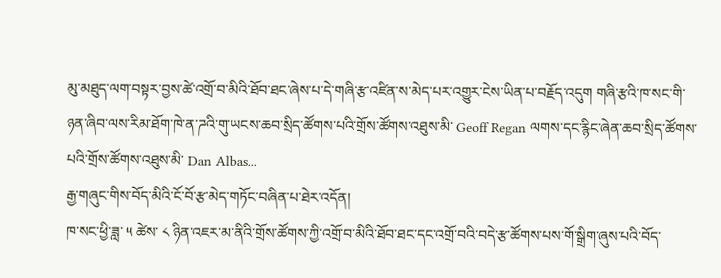མུ་མཐུད་ལག་བསྟར་བྱས་ཚེ་འགྲོ་བ་མིའི་ཐོབ་ཐང་ཞེས་པ་དེ་གཞི་རྩ་འཛིན་ས་མེད་པར་འགྱུར་ངེས་ཡིན་པ་བརྗོད་འདུག གཞི་རྩའི་ཁ་སང་གི་ཉན་ཞིབ་ལས་རིམ་ཐོག་ཁེ་ན་ཌའི་གུ་ཡངས་ཆབ་སྲིད་ཚོགས་པའི་གྲོས་ཚོགས་འཐུས་མི་ Geoff Regan ལགས་དང་རྙིང་ཞེན་ཆབ་སྲིད་ཚོགས་པའི་གྲོས་ཚོགས་འཐུས་མི་ Dan Albas...
རྒྱ་གཞུང་གིས་བོད་མིའི་ངོ་བོ་རྩ་མེད་གཏོང་བཞིན་པ་ཐེར་འདོན།
ཁ་སང་ཕྱི་ཟླ་ ༥ ཚེས་ ༨ ཉིན་འཇར་མ་ནིའི་གྲོས་ཚོགས་ཀྱི་འགྲོ་བ་མིའི་ཐོབ་ཐང་དང་འགྲོ་བའི་བདེ་རྩ་ཚོགས་པས་གོ་སྒྲིག་ཞུས་པའི་བོད་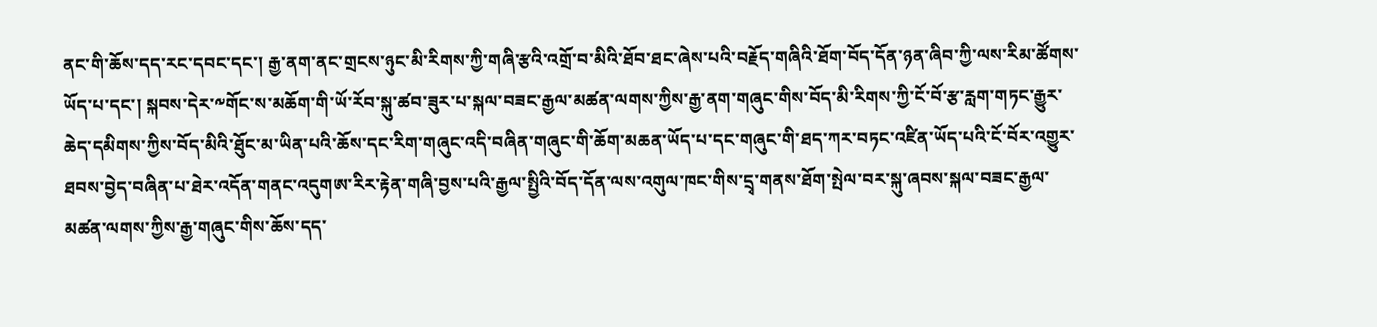ནང་གི་ཆོས་དད་རང་དབང་དང་། རྒྱ་ནག་ནང་གྲངས་ཉུང་མི་རིགས་ཀྱི་གཞི་རྩའི་འགྲོ་བ་མིའི་ཐོབ་ཐང་ཞེས་པའི་བརྗོད་གཞིའི་ཐོག་བོད་དོན་ཉན་ཞིབ་ཀྱི་ལས་རིམ་ཚོགས་ཡོད་པ་དང་། སྐབས་དེར་༸གོང་ས་མཆོག་གི་ཡོ་རོབ་སྐུ་ཚབ་ཟུར་པ་སྐལ་བཟང་རྒྱལ་མཚན་ལགས་ཀྱིས་རྒྱ་ནག་གཞུང་གིས་བོད་མི་རིགས་ཀྱི་ངོ་བོ་རྩ་རླག་གཏང་རྒྱུར་ཆེད་དམིགས་ཀྱིས་བོད་མིའི་ཐོུང་མ་ཡིན་པའི་ཆོས་དང་རིག་གཞུང་འདི་བཞིན་གཞུང་གི་ཆོག་མཆན་ཡོད་པ་དང་གཞུང་གི་ཐད་ཀར་བཏང་འཛིན་ཡོད་པའི་ངོ་བོར་འགྱུར་ཐབས་བྱེད་བཞིན་པ་ཐེར་འདོན་གནང་འདུགཨ་རིར་རྟེན་གཞི་བྱས་པའི་རྒྱལ་སྤྱིའི་བོད་དོན་ལས་འགུལ་ཁང་གིས་དྲྭ་གནས་ཐོག་སྤེལ་བར་སྐུ་ཞབས་སྐལ་བཟང་རྒྱལ་མཚན་ལགས་ཀྱིས་རྒྱ་གཞུང་གིས་ཆོས་དད་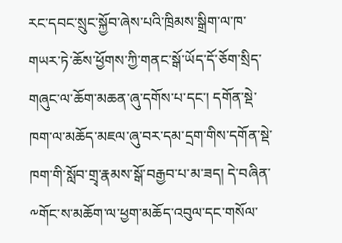རང་དབང་སྲུང་སྐྱོབ་ཞེས་པའི་ཁྲིམས་སྒྲིག་ལ་ཁ་གཡར་ཏེ་ཆོས་ཕྱོགས་ཀྱི་གནང་སྒོ་ཡོད་དོ་ཅོག་སྲིད་གཞུང་ལ་ཆོག་མཆན་ཞུ་དགོས་པ་དང་། དགོན་སྡེ་ཁག་ལ་མཆོད་མཇལ་ཞུ་བར་དམ་དྲག་གིས་དགོན་སྡེ་ཁག་གི་སློབ་གྲྭ་རྣམས་སྒོ་བརྒྱབ་པ་མ་ཟད། དེ་བཞིན་༸གོང་ས་མཆོག་ལ་ཕྱག་མཆོད་འབུལ་དང་གསོལ་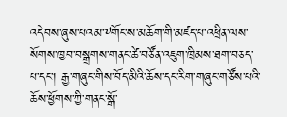འདེབས་ཞུས་པའམ་༸གོང་ས་མཆོག་གི་མཛད་པ་འཕྲིན་ལས་སོགས་ཁྱབ་བསྒྲགས་གནང་ཚེ་བཙོན་འཇུག་ཁྲིམས་ཐག་བཅད་པ་དང་། རྒྱ་གཞུང་གིས་བོད་མིའི་ཆོས་དང་རིག་གཞུང་གཙོས་པའི་ཆོས་ཕྱོགས་ཀྱི་གནང་སྒོ་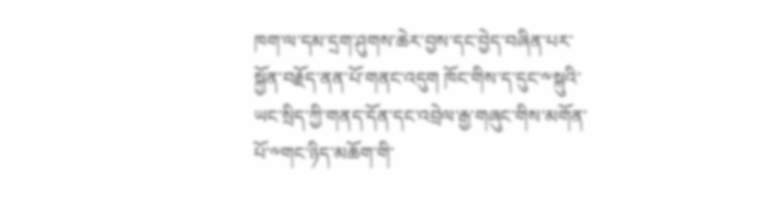ཁག་ལ་དམ་དྲག་ཤུགས་ཆེར་བྱས་དང་བྱེད་བཞིན་པར་སྐྱོན་བརྗོད་ནན་པོ་གནང་འདུག ཁོང་གིས་ད་དུང་༸སྐུའི་ཡང་སྲིད་ཀྱི་གནད་དོན་དང་འབྲེལ་རྒྱ་གཞུང་གིས་མགོན་པོ་༸གང་ཉིད་མཆོག་གི་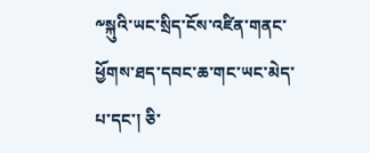༸སྐུའི་ཡང་སྲིད་ངོས་འཛིན་གནང་ཕྱོགས་ཐད་དབང་ཆ་གང་ཡང་མེད་པ་དང་། ཅི་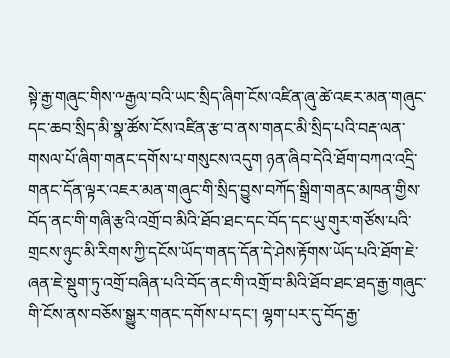སྟེ་རྒྱ་གཞུང་གིས་༸རྒྱལ་བའི་ཡང་སྲིད་ཞིག་ངོས་འཛིན་ཞུ་ཚེ་འཇར་མན་གཞུང་དང་ཆབ་སྲིད་མི་སྣ་ཚོས་ངོས་འཛིན་རྩ་བ་ནས་གནང་མི་སྲིད་པའི་བརྡ་ལན་གསལ་པོ་ཞིག་གནང་དགོས་པ་གསུངས་འདུག ཉན་ཞིབ་དེའི་ཐོག་བཀའ་འདྲི་གནང་དོན་ལྟར་འཇར་མན་གཞུང་གི་སྲིད་བྱུས་བཀོད་སྒྲིག་གནང་མཁན་གྱིས་བོད་ནང་གི་གཞི་རྩའི་འགྲོ་བ་མིའི་ཐོབ་ཐང་དང་བོད་དང་ཡུ་གུར་གཙོས་པའི་གྲངས་ཉུང་མི་རིགས་ཀྱི་དངོས་ཡོད་གནད་དོན་དེ་ཤེས་རྟོགས་ཡོད་པའི་ཐོག་ཇེ་ཞན་ཇེ་སྡུག་ཏུ་འགྲོ་བཞིན་པའི་བོད་ནང་གི་འགྲོ་བ་མིའི་ཐོབ་ཐང་ཐད་རྒྱ་གཞུང་གི་ངོས་ནས་བཅོས་སྒྱུར་གནང་དགོས་པ་དང་། ལྷག་པར་དུ་བོད་རྒྱ་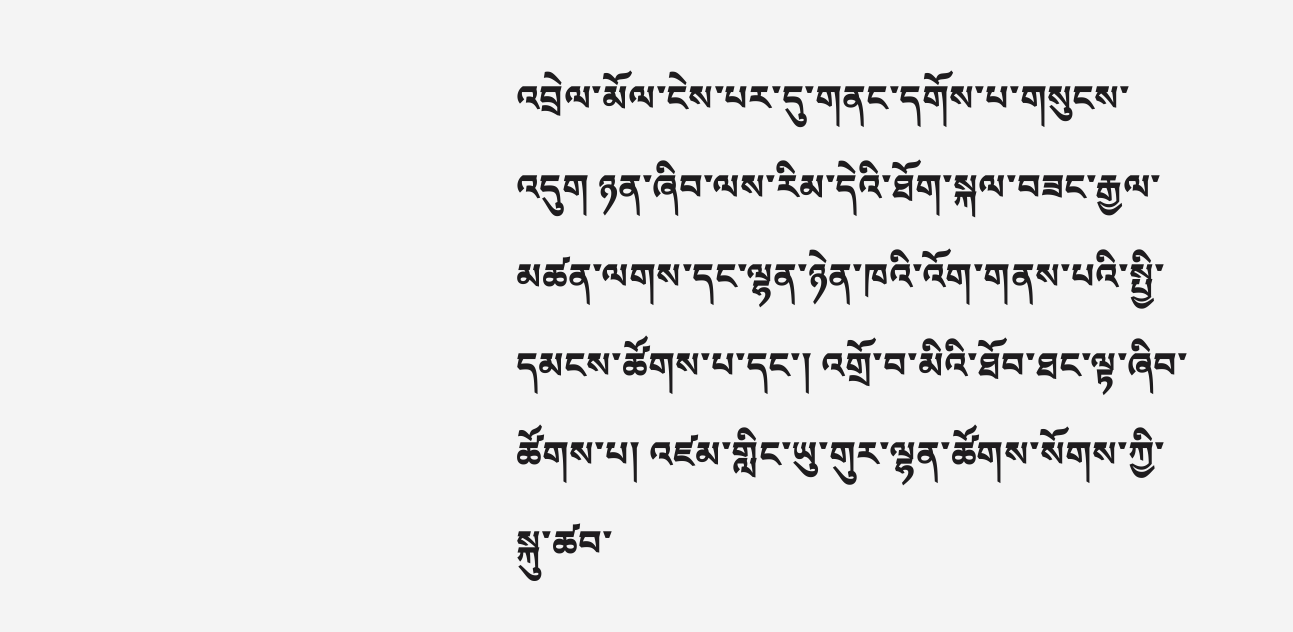འབྲེལ་མོལ་ངེས་པར་དུ་གནང་དགོས་པ་གསུངས་འདུག ཉན་ཞིབ་ལས་རིམ་དེའི་ཐོག་སྐལ་བཟང་རྒྱལ་མཚན་ལགས་དང་ལྷན་ཉེན་ཁའི་འོག་གནས་པའི་སྤྱི་དམངས་ཚོགས་པ་དང་། འགྲོ་བ་མིའི་ཐོབ་ཐང་ལྟ་ཞིབ་ཚོགས་པ། འཛམ་གླིང་ཡུ་གུར་ལྷན་ཚོགས་སོགས་ཀྱི་སྐུ་ཚབ་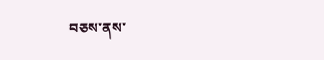བཅས་ནས་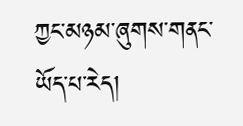ཀྱང་མཉམ་ཞུགས་གནང་ཡོད་པ་རེད།